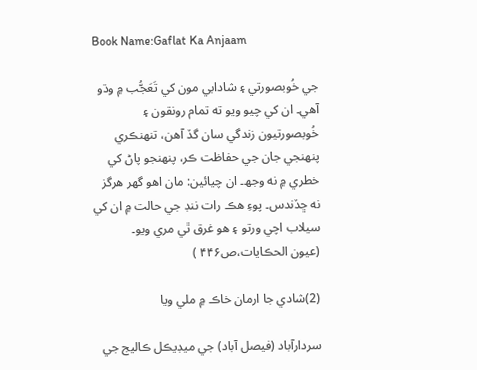Book Name:Gaflat Ka Anjaam

جي خُوبصورتي ۽ شادابي مون کي تَعَجُّب ۾ وڌو آهي۔ ان کي چيو ويو ته تمام رونقون ۽ خُوبصورتيون زندگي سان گڏ آهن، تنهنڪري پنهنجي جان جي حفاظت ڪر، پنهنجو پاڻ کي خطري ۾ نه وجھ۔ ان چيائين: مان اهو گھر هرگز نه ڇڏندس۔ پوءِ هڪ رات ننڊ جي حالت ۾ ان کي سيلاب اچي ورتو ۽ هو غرق ٿي مري ويو۔                                 (عيون الحڪايات،ص۴۴۶ )

(2)شادي جا ارمان خاڪ ۾ ملي ويا

سردارآباد (فيصل آباد) جي ميڊيڪل ڪاليج جي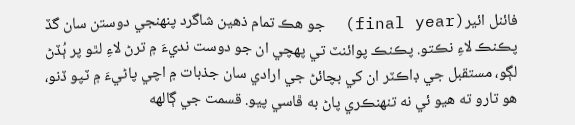فائنل ائير(final year)  جو هڪ تمام ذهين شاگرد پنهنجي دوستن سان گڏ پڪنڪ لاءِ نڪتو. پڪنڪ پوائنٽ تي پهچي ان جو دوست نديءَ ۾ ترڻ لاءِ لٿو پر ٻُڏڻ لڳو، مستقبل جي ڊاڪٽر ان کي بچائڻ جي ارادي سان جذبات ۾ اچي پاڻيءَ ۾ ٽپو ڏنو، هو تارو ته هيو ئي نه تنهنڪري پاڻ به ڦاسي پيو. قسمت جي ڳالهه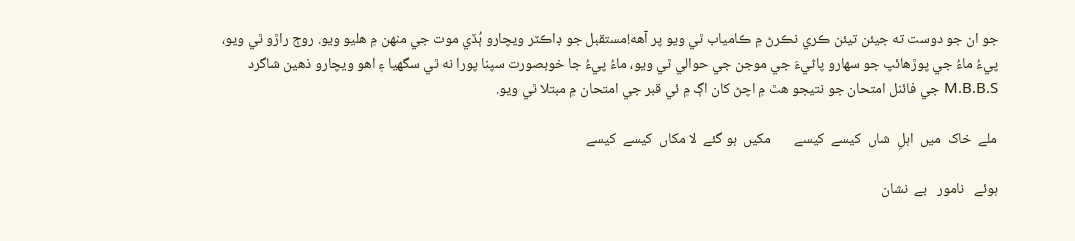جو ان جو دوست ته جيئن تيئن ڪري نڪرڻ ۾ ڪامياب ٿي ويو پر آهه!مستقبل جو ڊاڪٽر ويچارو ٻُڏي موت جي منهن ۾ هليو ويو. روڄ راڙو ٿي ويو، پيءُ ماءُ جي پوڙهائپ جو سهارو پاڻيءَ جي موجن جي حوالي ٿي ويو، ماءُ پيءُ جا خوبصورت سپنا پورا نه ٿي سگهيا ۽ اهو ويچارو ذهين شاگرد M.B.B.S جي فائنل امتحان جو نتيجو هٿ ۾ اچڻ کان اڳ ۾ ئي قبر جي امتحان ۾ مبتلا ٿي ويو.

ملے  خاک  میں  اہلِ  شاں  کیسے  کیسے       مکیں  ہو گئے  لا مکاں  کیسے  کیسے

ہوئے   نامور   بے  نشان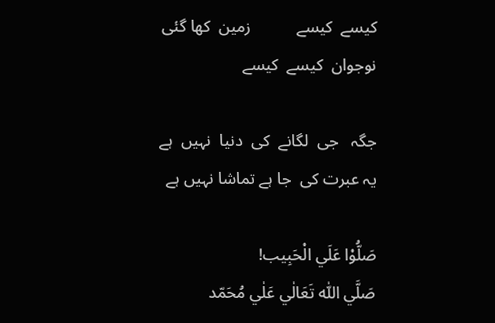کیسے  کیسے           زمین  کھا گئی  نوجوان  کیسے  کیسے

جگہ   جی  لگانے  کی  دنیا  نہیں  ہے         یہ عبرت کی  جا ہے تماشا نہیں ہے

صَلُّوْا عَلَي الْحَبِيب!                                              صَلَّي اللّٰه تَعَالٰي عَلٰي مُحَمّد